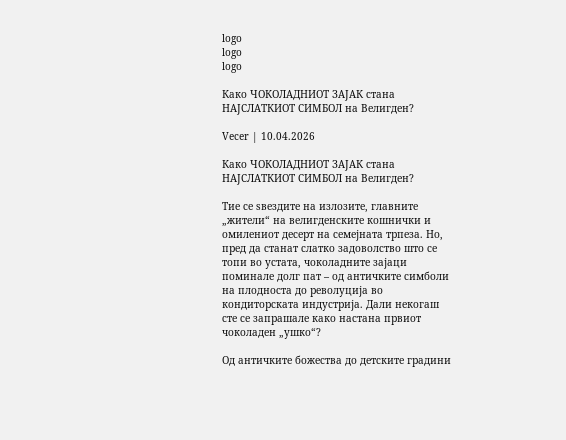logo
logo
logo

Како ЧОКОЛАДНИОТ ЗАЈАК стана НАЈСЛАТКИОТ СИМБОЛ на Велигден?

Vecer | 10.04.2026

Како ЧОКОЛАДНИОТ ЗАЈАК стана НАЈСЛАТКИОТ СИМБОЛ на Велигден?

Тие се ѕвездите на излозите, главните „жители“ на велигденските кошнички и омилениот десерт на семејната трпеза. Но, пред да станат слатко задоволство што се топи во устата, чоколадните зајаци поминале долг пат – од античките симболи на плодноста до револуција во кондиторската индустрија. Дали некогаш сте се запрашале како настана првиот чоколаден „ушко“?

Од античките божества до детските градини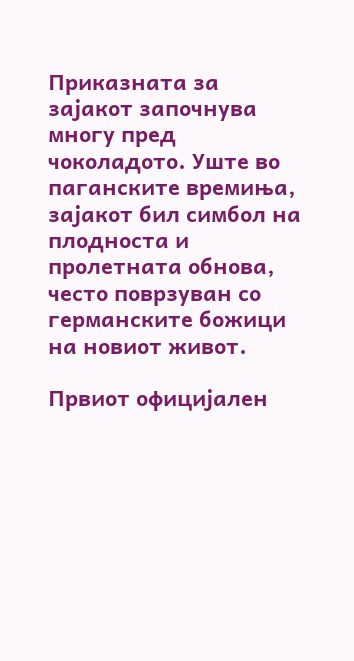Приказната за зајакот започнува многу пред чоколадото. Уште во паганските времиња, зајакот бил симбол на плодноста и пролетната обнова, често поврзуван со германските божици на новиот живот.

Првиот официјален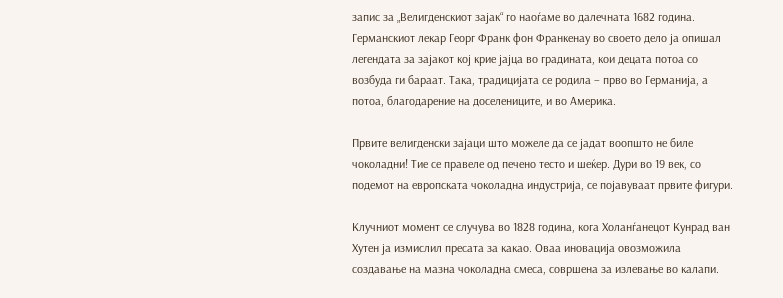запис за „Велигденскиот зајак“ го наоѓаме во далечната 1682 година. Германскиот лекар Георг Франк фон Франкенау во своето дело ја опишал легендата за зајакот кој крие јајца во градината, кои децата потоа со возбуда ги бараат. Така, традицијата се родила – прво во Германија, а потоа, благодарение на доселениците, и во Америка.

Првите велигденски зајаци што можеле да се јадат воопшто не биле чоколадни! Тие се правеле од печено тесто и шеќер. Дури во 19 век, со подемот на европската чоколадна индустрија, се појавуваат првите фигури.

Клучниот момент се случува во 1828 година, кога Холанѓанецот Кунрад ван Хутен ја измислил пресата за какао. Оваа иновација овозможила создавање на мазна чоколадна смеса, совршена за излевање во калапи.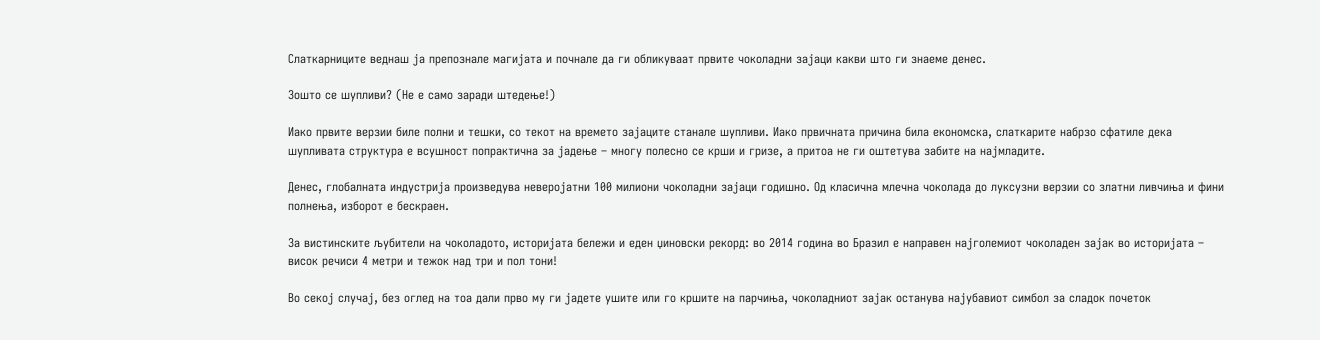Слаткарниците веднаш ја препознале магијата и почнале да ги обликуваат првите чоколадни зајаци какви што ги знаеме денес.

Зошто се шупливи? (Не е само заради штедење!)

Иако првите верзии биле полни и тешки, со текот на времето зајаците станале шупливи. Иако првичната причина била економска, слаткарите набрзо сфатиле дека шупливата структура е всушност попрактична за јадење – многу полесно се крши и гризе, а притоа не ги оштетува забите на најмладите.

Денес, глобалната индустрија произведува неверојатни 100 милиони чоколадни зајаци годишно. Од класична млечна чоколада до луксузни верзии со златни ливчиња и фини полнења, изборот е бескраен.

За вистинските љубители на чоколадото, историјата бележи и еден џиновски рекорд: во 2014 година во Бразил е направен најголемиот чоколаден зајак во историјата – висок речиси 4 метри и тежок над три и пол тони!

Во секој случај, без оглед на тоа дали прво му ги јадете ушите или го кршите на парчиња, чоколадниот зајак останува најубавиот симбол за сладок почеток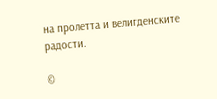на пролетта и велигденските радости.

©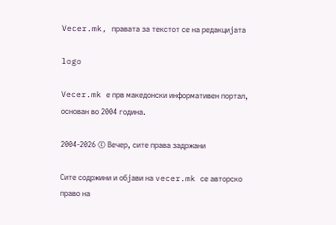Vecer.mk, правата за текстот се на редакцијата

logo

Vecer.mk е прв македонски информативен портал, основан во 2004 година.

2004-2026 © Вечер, сите права задржани

Сите содржини и објави на vecer.mk се авторско право на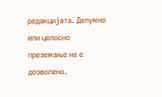редакцијата. Делумно или целосно преземање не е дозволено.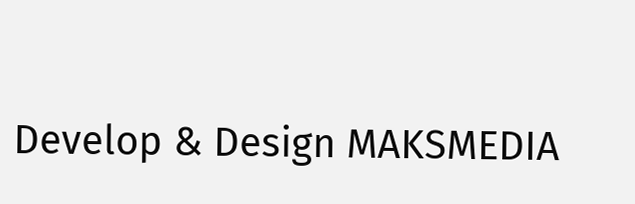Develop & Design MAKSMEDIA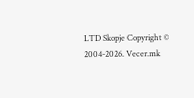LTD Skopje Copyright © 2004-2026. Vecer.mk